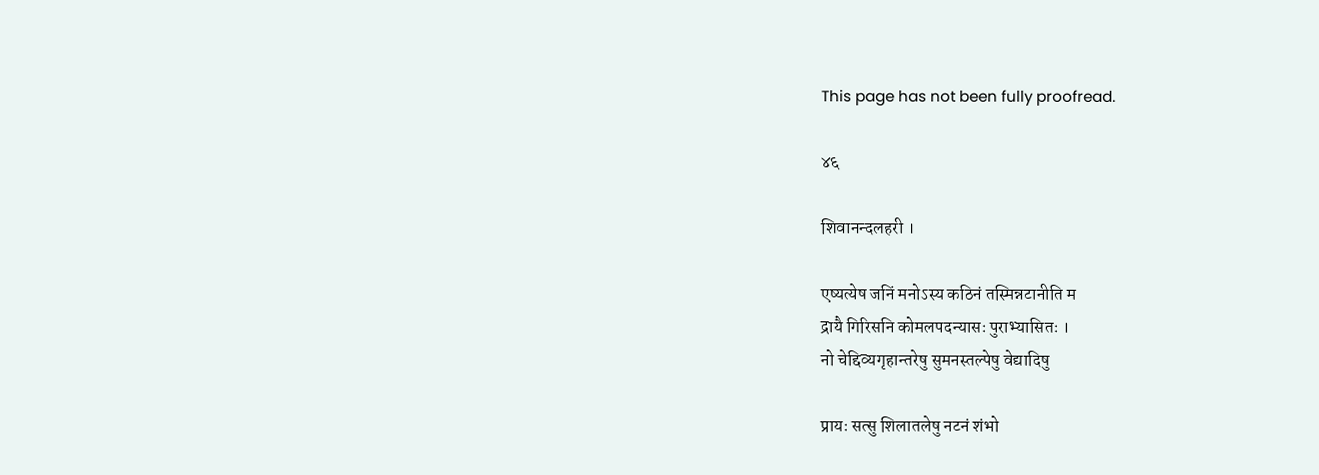This page has not been fully proofread.

४६

शिवानन्दलहरी ।

एष्यत्येष जनिं मनोऽस्य कठिनं तस्मिन्नटानीति म
द्रायै गिरिसनि कोमलपदन्यासः पुराभ्यासितः ।
नो चेद्दिव्यगृहान्तरेषु सुमनस्तल्पेषु वेद्यादिषु

प्रायः सत्सु शिलातलेषु नटनं शंभो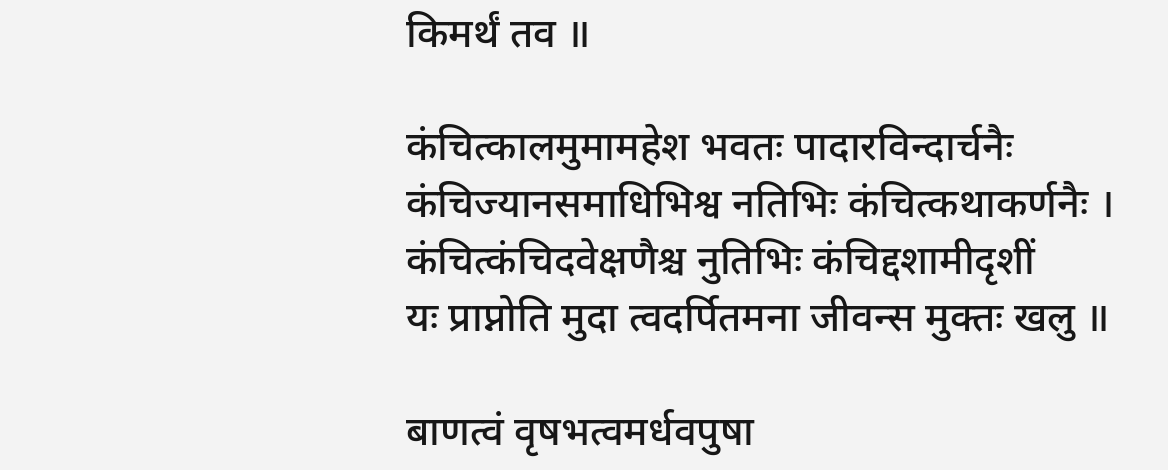किमर्थं तव ॥

कंचित्कालमुमामहेश भवतः पादारविन्दार्चनैः
कंचिज्यानसमाधिभिश्व नतिभिः कंचित्कथाकर्णनैः ।
कंचित्कंचिदवेक्षणैश्च नुतिभिः कंचिद्दशामीदृशीं
यः प्राप्नोति मुदा त्वदर्पितमना जीवन्स मुक्तः खलु ॥

बाणत्वं वृषभत्वमर्धवपुषा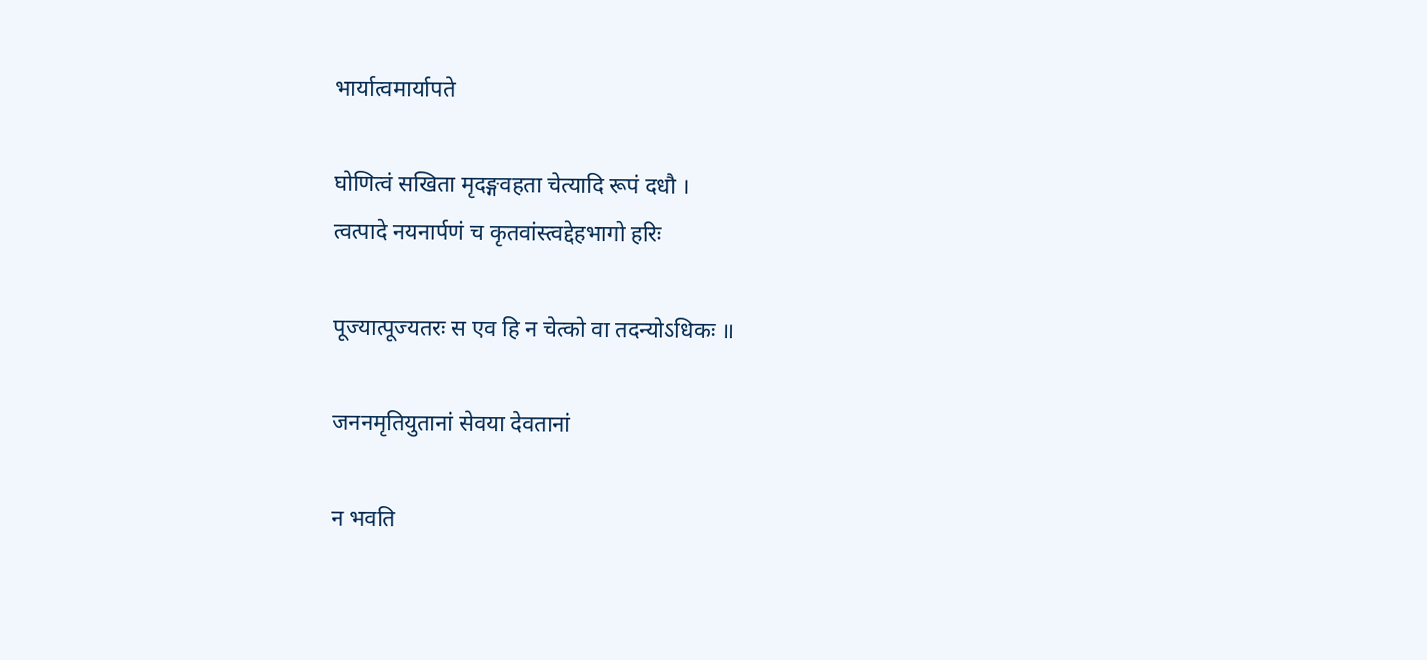भार्यात्वमार्यापते

घोणित्वं सखिता मृदङ्गवहता चेत्यादि रूपं दधौ ।
त्वत्पादे नयनार्पणं च कृतवांस्त्वद्देहभागो हरिः

पूज्यात्पूज्यतरः स एव हि न चेत्को वा तदन्योऽधिकः ॥

जननमृतियुतानां सेवया देवतानां

न भवति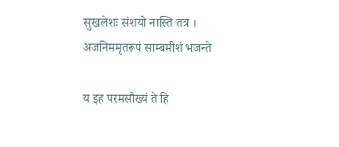सुखलेशः संशयो नास्ति तत्र ।
अजनिममृतरूपं साम्बमीशं भजन्ते

य इह परमसौख्यं ते हि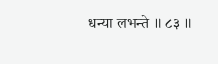धन्या लभन्ते ॥ ८३ ॥